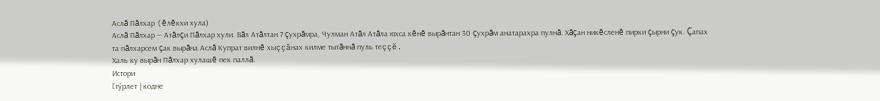Аслă Пăлхар (ĕлĕкхи хула)
Аслă Пăлхар — Атăлçи Пăлхар хули. Вăл Атăлтан 7 çухрăмра, Чулман Атăл Атăла юхса кĕнĕ вырăнтан 30 çухрăм анатарахра пулнă. Хăçан никĕсленĕ пирки çырни çук. Çапах та пăлхарсем çак вырăна Аслă Купрат вилнĕ хыççăнах килме тытăннă пуль теççĕ.
Халь ку вырăн Пăлхар хулашĕ пек паллă.
Истори
[тӳрлет | кодне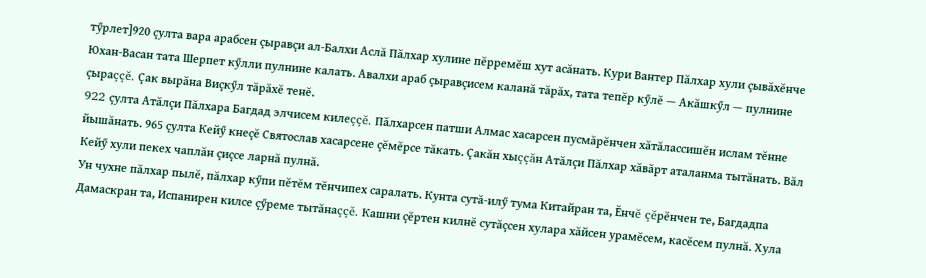тӳрлет]920 çулта вара арабсен çыравçи ал-Балхи Аслă Пăлхар хулине пĕрремĕш хут асăнать. Кури Вантер Пăлхар хули çывăхĕнче Юхан-Васан тата Шерпет кӳлли пулнине калать. Авалхи араб çыравçисем каланă тăрăх, тата тепĕр кӳлĕ — Акăшкӳл — пулнине çыраççĕ. Çак вырăна Виçкӳл тăрăхĕ тенĕ.
922 çулта Атăлçи Пăлхара Багдад элчисем килеççĕ. Пăлхарсен патши Алмас хасарсен пусмăрĕнчен хăтăлассишĕн ислам тĕнне йышăнать. 965 çулта Кейӳ кнеçĕ Святослав хасарсене çĕмĕрсе тăкать. Çакăн хыççăн Атăлçи Пăлхар хăвăрт аталанма тытăнать. Вăл Кейӳ хули пекех чаплăн çиçсе ларнă пулнă.
Ун чухне пăлхар пылĕ, пăлхар кӳпи пĕтĕм тĕнчипех саралать. Кунта сутă-илӳ тума Китайран та, Ĕнчĕ çĕрĕнчен те, Багдадпа Дамаскран та, Испанирен килсе çӳреме тытăнаççĕ. Кашни çĕртен килнĕ сутăçсен хулара хăйсен урамĕсем, касĕсем пулнă. Хула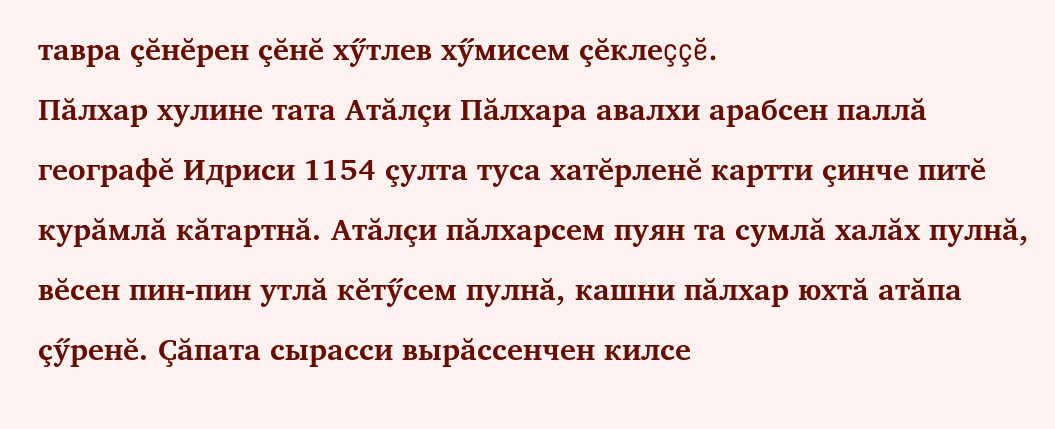тавра çĕнĕрен çĕнĕ хӳтлев хӳмисем çĕклеççĕ.
Пăлхар хулине тата Атăлçи Пăлхара авалхи арабсен паллă географĕ Идриси 1154 çулта туса хатĕрленĕ картти çинче питĕ курăмлă кăтартнă. Атăлçи пăлхарсем пуян та сумлă халăх пулнă, вĕсен пин-пин утлă кĕтӳсем пулнă, кашни пăлхар юхтă атăпа çӳренĕ. Çăпата сырасси вырăссенчен килсе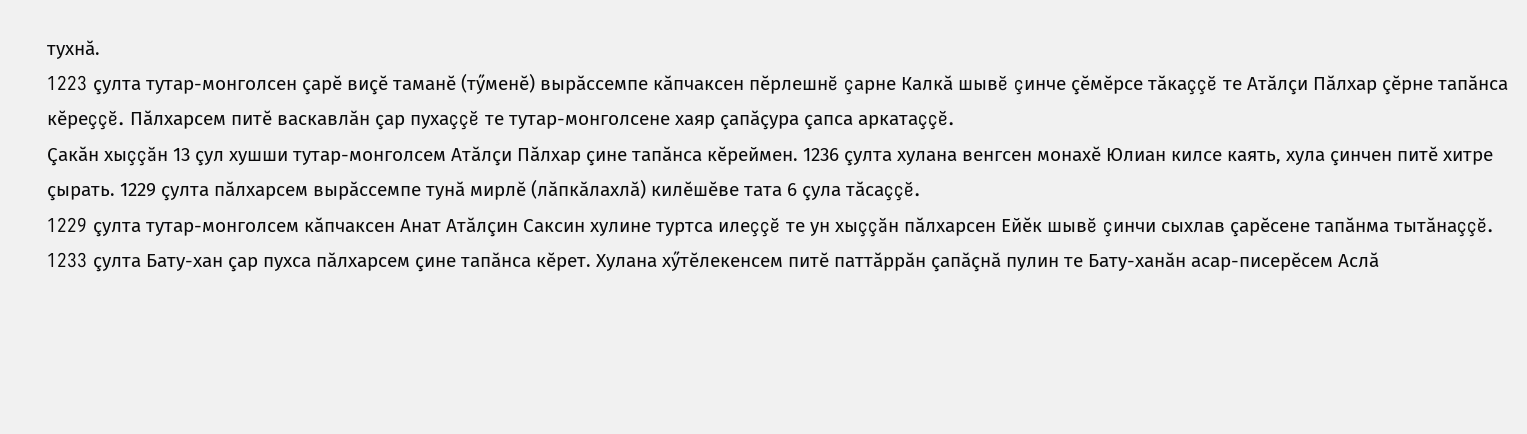тухнă.
1223 çулта тутар-монголсен çарĕ виçĕ таманĕ (тӳменĕ) вырăссемпе кăпчаксен пĕрлешнĕ çарне Калкă шывĕ çинче çĕмĕрсе тăкаççĕ те Атăлçи Пăлхар çĕрне тапăнса кĕреççĕ. Пăлхарсем питĕ васкавлăн çар пухаççĕ те тутар-монголсене хаяр çапăçура çапса аркатаççĕ.
Çакăн хыççăн 13 çул хушши тутар-монголсем Атăлçи Пăлхар çине тапăнса кĕреймен. 1236 çулта хулана венгсен монахĕ Юлиан килсе каять, хула çинчен питĕ хитре çырать. 1229 çулта пăлхарсем вырăссемпе тунă мирлĕ (лăпкăлахлă) килĕшĕве тата 6 çула тăсаççĕ.
1229 çулта тутар-монголсем кăпчаксен Анат Атăлçин Саксин хулине туртса илеççĕ те ун хыççăн пăлхарсен Ейĕк шывĕ çинчи сыхлав çарĕсене тапăнма тытăнаççĕ.
1233 çулта Бату-хан çар пухса пăлхарсем çине тапăнса кĕрет. Хулана хӳтĕлекенсем питĕ паттăррăн çапăçнă пулин те Бату-ханăн асар-писерĕсем Аслă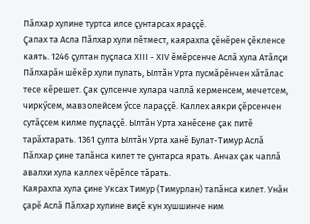Пăлхар хулине туртса илсе çунтарсах яраççĕ.
Çапах та Асла Пăлхар хули пĕтмест, каярахпа çĕнĕрен çĕкленсе каять. 1246 çултан пуçласа XIII - XIV ĕмĕрсенче Аслă хула Атăлçи Пăлхарăн шĕкĕр хули пулать, Ылтăн Урта пусмăрĕнчен хăтăлас тесе кĕрешет. Çак çулсенче хулара чаплă керменсем, мечетсем, чиркӳсем, мавзолейсем ӳссе лараççĕ. Каллех аякри çĕрсенчен сутăçсем килме пуçлаççĕ. Ылтăн Урта ханĕсене çак питĕ тарăхтарать. 1361 çулта Ылтăн Урта ханĕ Булат-Тимур Аслă Пăлхар çине тапăнса килет те çунтарса ярать. Анчах çак чаплă авалхи хула каллех чĕрĕлсе тăрать.
Каярахпа хула çине Уксах Тимур (Тимурлан) тапăнса килет. Унăн çарĕ Аслă Пăлхар хулине виçĕ кун хушшинче ним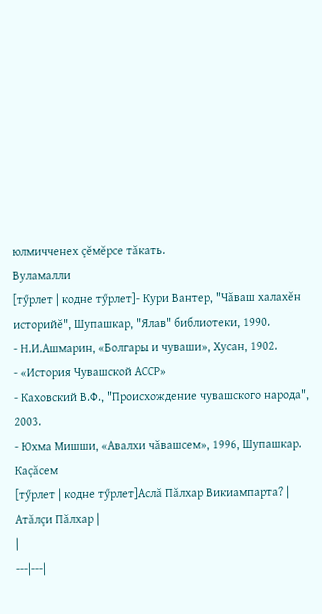юлмичченех çĕмĕрсе тăкать.
Вуламалли
[тӳрлет | кодне тӳрлет]- Кури Вантер, "Чăваш халахĕн историйĕ", Шупашкар, "Ялав" библиотеки, 1990.
- Н.И.Ашмарин, «Болгары и чуваши», Хусан, 1902.
- «История Чувашской АССР»
- Каховский В.Ф., "Происхождение чувашского народа", 2003.
- Юхма Мишши, «Авалхи чăвашсем», 1996, Шупашкар.
Каçăсем
[тӳрлет | кодне тӳрлет]Аслă Пăлхар Викиампарта? |
Атăлçи Пăлхар |
|
---|---|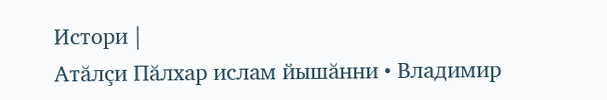Истори |
Атăлçи Пăлхар ислам йышăнни • Владимир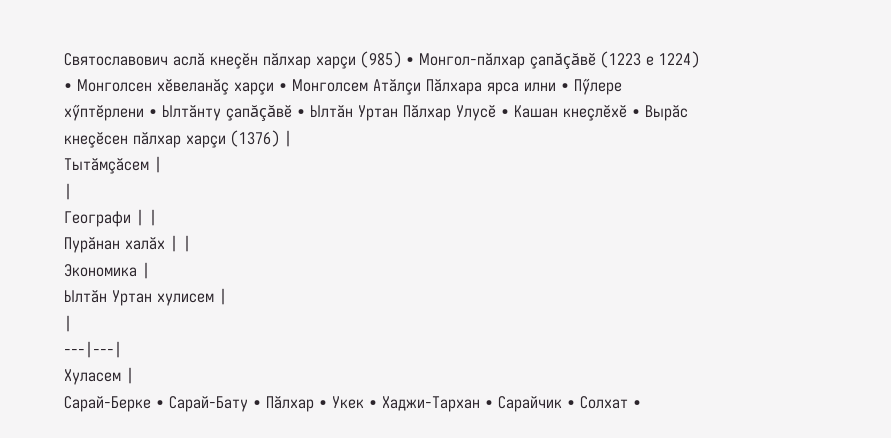Святославович аслă кнеçĕн пăлхар харçи (985) • Монгол-пăлхар çапăçăвĕ (1223 е 1224) • Монголсен хĕвеланăç харçи • Монголсем Атăлçи Пăлхара ярса илни • Пӳлере хӳптĕрлени • Ылтăнту çапăçăвĕ • Ылтăн Уртан Пăлхар Улусĕ • Кашан кнеçлĕхĕ • Вырăс кнеçĕсен пăлхар харçи (1376) |
Тытăмçăсем |
|
Географи | |
Пурăнан халăх | |
Экономика |
Ылтăн Уртан хулисем |
|
---|---|
Хуласем |
Сарай-Берке • Сарай-Бату • Пăлхар • Укек • Хаджи-Тархан • Сарайчик • Солхат •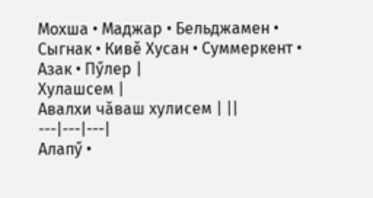Мохша • Маджар • Бельджамен • Сыгнак • Кивĕ Хусан • Суммеркент • Азак • Пӳлер |
Хулашсем |
Авалхи чăваш хулисем | ||
---|---|---|
Алапӳ •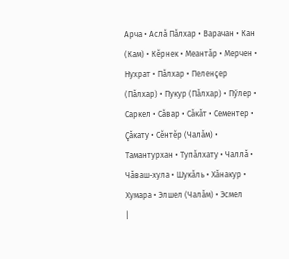Арча • Аслă Пăлхар • Варачан • Кан (Кам) • Кĕрнек • Меантăр • Мерчен • Нухрат • Пăлхар • Пеленçер (Пăлхар) • Пукур (Пăлхар) • Пӳлер • Саркел • Сăвар • Сăкăт • Сементер • Çăкату • Сĕнтĕр (Чалăм) • Тамантурхан • Тупăлхату • Чаллă • Чăваш-хула • Шукăль • Хăнакур • Хумара • Элшел (Чалăм) • Эсмел
|